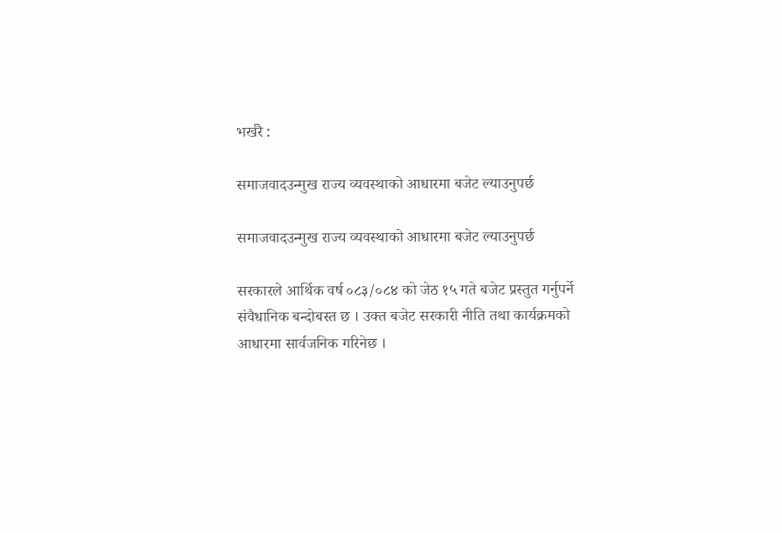भर्खरै :

समाजवादउन्मुख राज्य व्यवस्थाको आधारमा बजेट ल्याउनुपर्छ

समाजवादउन्मुख राज्य व्यवस्थाको आधारमा बजेट ल्याउनुपर्छ

सरकारले आर्थिक वर्ष ०८३/०८४ को जेठ १५ गते बजेट प्रस्तुत गर्नुपर्ने संवैधानिक बन्दोबस्त छ । उक्त बजेट सरकारी नीति तथा कार्यक्रमको आधारमा सार्वजनिक गरिनेछ ।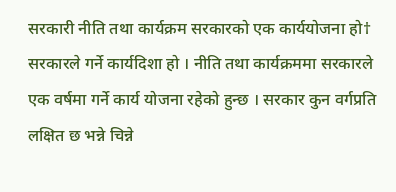सरकारी नीति तथा कार्यक्रम सरकारको एक कार्ययोजना हो† सरकारले गर्ने कार्यदिशा हो । नीति तथा कार्यक्रममा सरकारले एक वर्षमा गर्ने कार्य योजना रहेको हुन्छ । सरकार कुन वर्गप्रति लक्षित छ भन्ने चिन्ने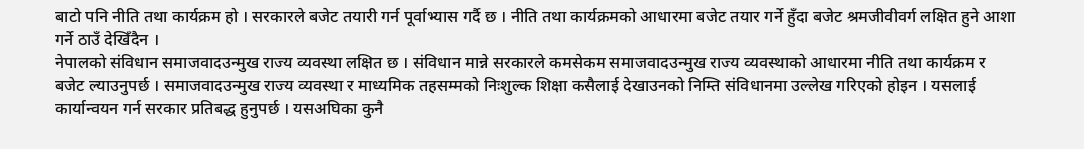बाटो पनि नीति तथा कार्यक्रम हो । सरकारले बजेट तयारी गर्न पूर्वाभ्यास गर्दै छ । नीति तथा कार्यक्रमको आधारमा बजेट तयार गर्ने हुँदा बजेट श्रमजीवीवर्ग लक्षित हुने आशा गर्ने ठाउँ देखिँदैन ।
नेपालको संविधान समाजवादउन्मुख राज्य व्यवस्था लक्षित छ । संविधान मान्ने सरकारले कमसेकम समाजवादउन्मुख राज्य व्यवस्थाको आधारमा नीति तथा कार्यक्रम र बजेट ल्याउनुपर्छ । समाजवादउन्मुख राज्य व्यवस्था र माध्यमिक तहसम्मको निःशुल्क शिक्षा कसैलाई देखाउनको निम्ति संविधानमा उल्लेख गरिएको होइन । यसलाई कार्यान्वयन गर्न सरकार प्रतिबद्ध हुनुपर्छ । यसअघिका कुनै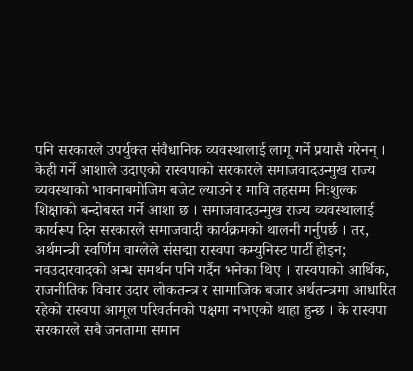पनि सरकारले उपर्युक्त संवैधानिक व्यवस्थालाई लागू गर्ने प्रयासै गरेनन् । केही गर्ने आशाले उदाएको रास्वपाको सरकारले समाजवादउन्मुख राज्य व्यवस्थाको भावनाबमोजिम बजेट ल्याउने र मावि तहसम्म निःशुल्क शिक्षाको बन्दोबस्त गर्ने आशा छ । समाजवादउन्मुख राज्य व्यवस्थालाई कार्यरूप दिन सरकारले समाजवादी कार्यक्रमको थालनी गर्नुपर्छ । तर, अर्थमन्त्री स्वर्णिम वाग्लेले संसद्मा रास्वपा कम्युनिस्ट पार्टी होइन; नवउदारवादको अन्ध समर्थन पनि गर्दैन भनेका थिए । रास्वपाको आर्थिक, राजनीतिक विचार उदार लोकतन्त्र र सामाजिक बजार अर्थतन्त्रमा आधारित रहेको रास्वपा आमूल परिवर्तनको पक्षमा नभएको थाहा हुन्छ । के रास्वपा सरकारले सबै जनतामा समान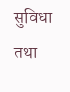सुविधा तथा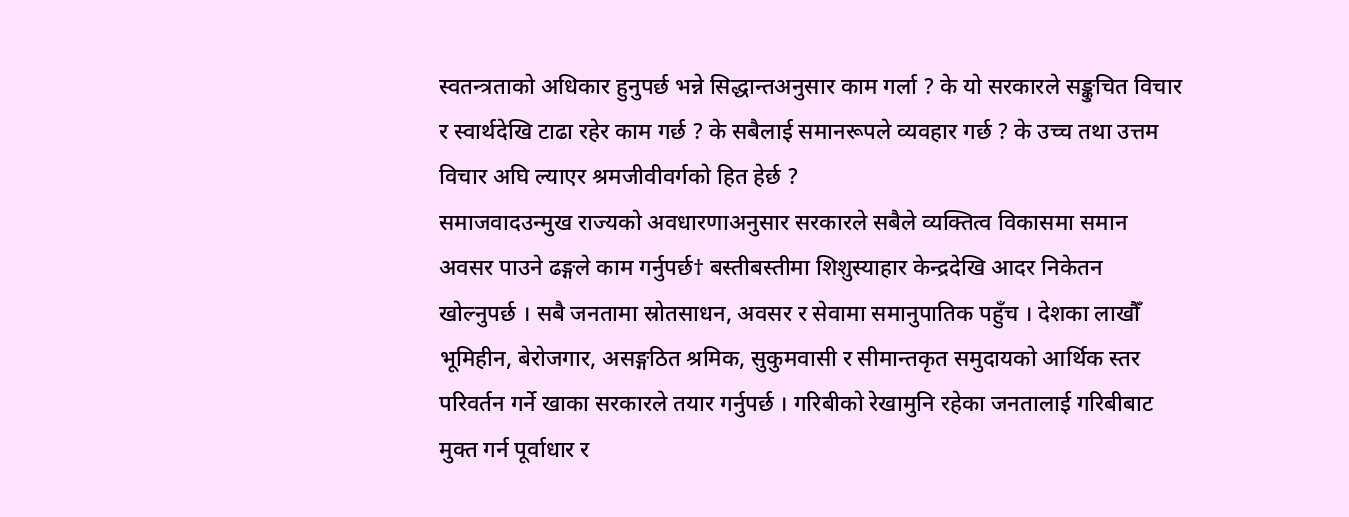स्वतन्त्रताको अधिकार हुनुपर्छ भन्ने सिद्धान्तअनुसार काम गर्ला ? के यो सरकारले सङ्कुचित विचार र स्वार्थदेखि टाढा रहेर काम गर्छ ? के सबैलाई समानरूपले व्यवहार गर्छ ? के उच्च तथा उत्तम विचार अघि ल्याएर श्रमजीवीवर्गको हित हेर्छ ?
समाजवादउन्मुख राज्यको अवधारणाअनुसार सरकारले सबैले व्यक्तित्व विकासमा समान अवसर पाउने ढङ्गले काम गर्नुपर्छ† बस्तीबस्तीमा शिशुस्याहार केन्द्रदेखि आदर निकेतन खोल्नुपर्छ । सबै जनतामा स्रोतसाधन, अवसर र सेवामा समानुपातिक पहुँच । देशका लाखौँ भूमिहीन, बेरोजगार, असङ्गठित श्रमिक, सुकुमवासी र सीमान्तकृत समुदायको आर्थिक स्तर परिवर्तन गर्ने खाका सरकारले तयार गर्नुपर्छ । गरिबीको रेखामुनि रहेका जनतालाई गरिबीबाट मुक्त गर्न पूर्वाधार र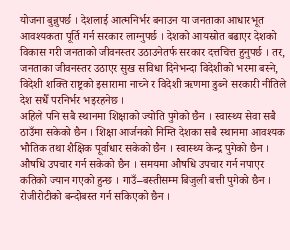योजना बुन्नुपर्छ । देशलाई आत्मनिर्भर बनाउन या जनताका आधारभूत आवश्यकता पूर्ति गर्न सरकार लाग्नुपर्छ । देशको आयस्रोत बढाएर देशको विकास गरी जनताको जीवनस्तर उठाउनेतर्फ सरकार दत्तचित्त हुनुपर्छ । तर, जनताका जीवनस्तर उठाएर सुख सविधा दिनेभन्दा विदेशीको भरमा बस्ने, विदेशी शक्ति राष्ट्रको इसारामा नाच्ने र विदेशी ऋणमा डुब्ने सरकारी नीतिले देश सधैँ परनिर्भर भइरहनेछ ।
अहिले पनि सबै स्थानमा शिक्षाको ज्योति पुगेको छैन । स्वास्थ्य सेवा सबै ठाउँमा सकेको छैन । शिक्षा आर्जनको निम्ति देशका सबै स्थानमा आवश्यक भौतिक तथा शैक्षिक पूर्वाधार सकेको छैन । स्वास्थ्य केन्द्र पुगेको छैन । औषधि उपचार गर्न सकेको छैन । समयमा औषधि उपचार गर्न नपाएर कतिको ज्यान गएको हुन्छ । गाउँ–बस्तीसम्म बिजुली बत्ती पुगेको छैन । रोजीरोटीको बन्दोबस्त गर्न सकिएको छैन ।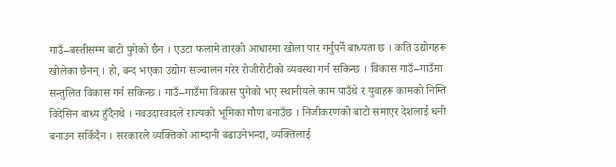गाउँ–बस्तीसम्म बाटो पुगेको छैन । एउटा फलामे तारको आधारमा खोला पार गर्नुपर्ने बाध्यता छ । कति उद्योगहरू खोलेका छैनन् । हो, बन्द भएका उद्योग सञ्चालन गरेर रोजीरोटीको व्यवस्था गर्न सकिन्छ । विकास गाउँ–गाउँमा सन्तुलित विकास गर्न सकिन्छ । गाउँ–गाउँमा विकास पुगेको भए स्थानीयले काम पाउँथे र युवाहरू कामको निम्ति विदेसिन बाध्य हुँदैनथे । नवउदारवादले राज्यको भूमिका गौण बनाउँछ । निजीकरणको बाटो समाएर देशलाई धनी बनाउन सकिँदैन । सरकारले व्यक्तिको आम्दानी बढाउनेभन्दा, व्यक्तिलाई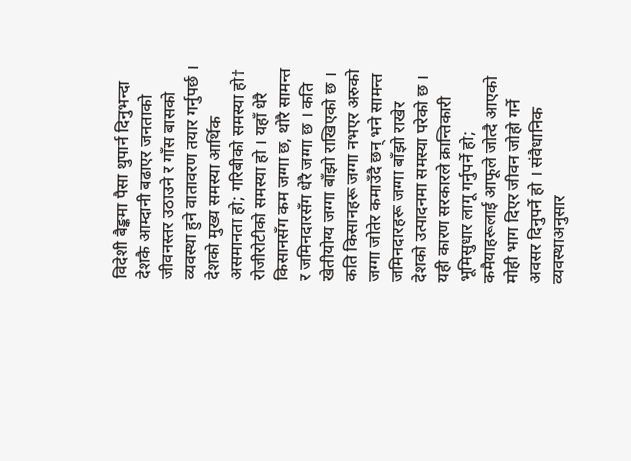विदेशी बैङ्कमा पैसा थुपार्न दिनुभन्दा देशकै आम्दानी बढाएर जनताको जीवनस्तर उठाउने र गाँस बासको व्यवस्था हुने वातावरण तयार गर्नुपर्छ ।
देशको मुख्य समस्या आर्थिक असमानता हो; गरिबीको समस्या हो† रोजीरोटीको समस्या हो । यहाँ धेरै किसानसँग कम जग्गा छ, थोरै सामन्त र जमिनदारसँग धेरै जग्गा छ । कति खेतीयोग्य जग्गा बाँझो राखिएको छ । कति किसानहरू जग्गा नभएर अरुको जग्गा जोतेर कमाउँदै छन् भने सामन्त जमिनदारहरू जग्गा बाँझो राखेर देशको उत्पादनमा समस्या परेको छ । यही कारण सरकारले क्रान्तिकारी भूमिसुधार लागू गर्नुपर्ने हो; कमैयाहरूलाई आफूले जोत्दै आएको मोही भाग दिएर जीवन जोहो गर्ने अवसर दिनुपर्ने हो । संवैधानिक व्यवस्थाअनुसार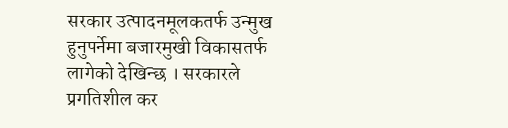सरकार उत्पादनमूलकतर्फ उन्मुख हुनुपर्नेमा बजारमुखी विकासतर्फ लागेको देखिन्छ । सरकारले प्रगतिशील कर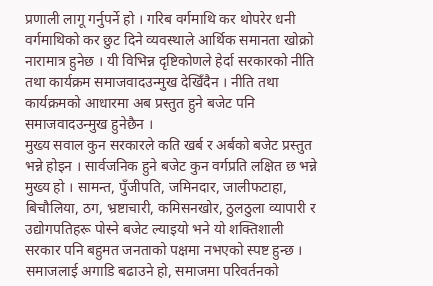प्रणाली लागू गर्नुपर्ने हो । गरिब वर्गमाथि कर थोपरेर धनी वर्गमाथिको कर छुट दिने व्यवस्थाले आर्थिक समानता खोक्रो नारामात्र हुनेछ । यी विभिन्न दृष्टिकोणले हेर्दा सरकारको नीति तथा कार्यक्रम समाजवादउन्मुख देखिँदैन । नीति तथा कार्यक्रमको आधारमा अब प्रस्तुत हुने बजेट पनि समाजवादउन्मुख हुनेछैन ।
मुख्य सवाल कुन सरकारले कति खर्ब र अर्बको बजेट प्रस्तुत भन्ने होइन । सार्वजनिक हुने बजेट कुन वर्गप्रति लक्षित छ भन्ने मुख्य हो । सामन्त, पुँजीपति, जमिनदार, जालीफटाहा, बिचौलिया, ठग, भ्रष्टाचारी, कमिसनखोर, ठुलठुला व्यापारी र उद्योगपतिहरू पोस्ने बजेट ल्याइयो भने यो शक्तिशाली सरकार पनि बहुमत जनताको पक्षमा नभएको स्पष्ट हुन्छ । समाजलाई अगाडि बढाउने हो, समाजमा परिवर्तनको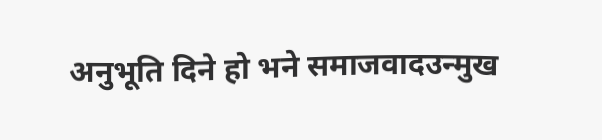अनुभूति दिने हो भने समाजवादउन्मुख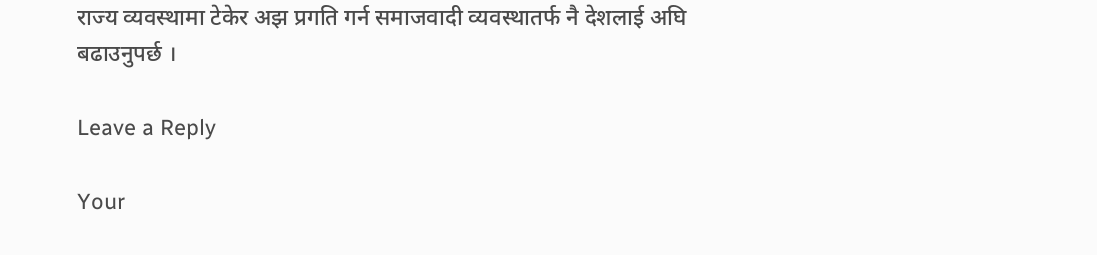राज्य व्यवस्थामा टेकेर अझ प्रगति गर्न समाजवादी व्यवस्थातर्फ नै देशलाई अघि बढाउनुपर्छ ।

Leave a Reply

Your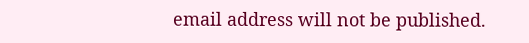email address will not be published.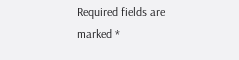Required fields are marked *